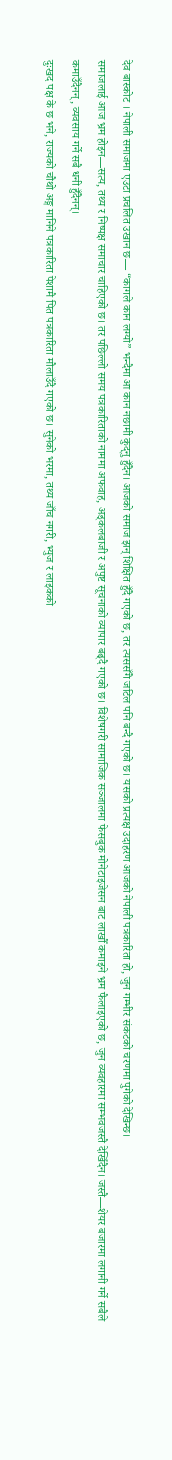देव बास्कोट । नेपाली समाजमा एउटा प्रचलित उखान छ— “कागले कान लग्यो” भन्दैमा आ कान नछामी कुद्नु हुँदैन। आजको समाज झन् शिक्षित हुँदै गएको छ, तर त्यससँगै जटिल पनि बन्दै गएको छ। यसको प्रत्यक्ष उदाहरण आजको नेपाली पत्रकारिता हो, जुन गम्भीर संकटको चरणमा पुगेको देखिन्छ।
समाजलाई आज भ्रम होइन—सत्य, तथ्य र निष्पक्ष समाचार चाहिएको छ। तर पछिल्लो समय पत्रकारिताको नाममा अफवाह, अड्कलबाजी र अपुष्ट सूचनाको व्यापार बढ्दै गएको छ। विशेषगरी सामाजिक सञ्जालमा फेसबुक मोनेटाइजेसन बाट लाखौँ कमाइने भ्रम फैलाइएको छ, जुन व्यवहारमा सम्भवजस्तै देखिँदैन। जस्तै—शेयर बजारमा लगानी गर्ने सबैले कमाउँदैनन्, व्यवसाय गर्ने सबै धनी हुँदैनन्।
दुःखद पक्ष के छ भने, राज्यको चौथो अङ्ग मानिने पत्रकारिता पेशामै पित पत्रकारिता मौलाउँदै गएको छ। सुनेको भरमा, तथ्य जाँच नगरी, भ्युज र लाइकको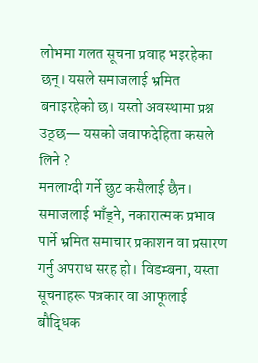लोभमा गलत सूचना प्रवाह भइरहेका छन्। यसले समाजलाई भ्रमित बनाइरहेको छ। यस्तो अवस्थामा प्रश्न उठ्छ— यसको जवाफदेहिता कसले लिने ?
मनलाग्दी गर्ने छुट कसैलाई छैन। समाजलाई भाँड्ने, नकारात्मक प्रभाव पार्ने भ्रमित समाचार प्रकाशन वा प्रसारण गर्नु अपराध सरह हो। विडम्बना, यस्ता सूचनाहरू पत्रकार वा आफूलाई बौद्धिक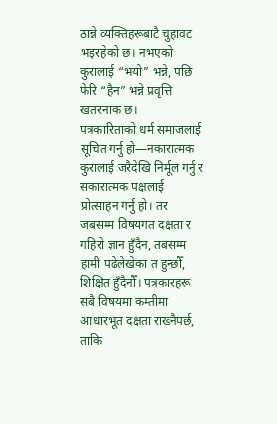ठान्ने व्यक्तिहरूबाटै चुहावट भइरहेको छ। नभएको कुरालाई “भयो” भन्ने, पछि फेरि “हैन” भन्ने प्रवृत्ति खतरनाक छ।
पत्रकारिताको धर्म समाजलाई सूचित गर्नु हो—नकारात्मक कुरालाई जरैदेखि निर्मूल गर्नु र सकारात्मक पक्षलाई प्रोत्साहन गर्नु हो। तर जबसम्म विषयगत दक्षता र गहिरो ज्ञान हुँदैन, तबसम्म हामी पढेलेखेका त हुन्छौँ, शिक्षित हुँदैनौँ। पत्रकारहरू सबै विषयमा कम्तीमा आधारभूत दक्षता राख्नैपर्छ, ताकि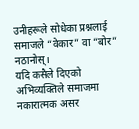उनीहरूले सोधेका प्रश्नलाई समाजले “वेकार” वा “बोर” नठानोस्।
यदि कसैले दिएको अभिव्यक्तिले समाजमा नकारात्मक असर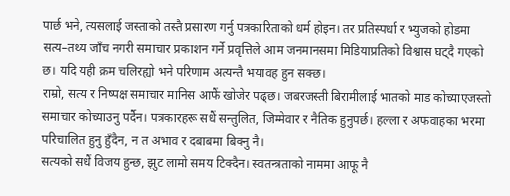पार्छ भने, त्यसलाई जस्ताको तस्तै प्रसारण गर्नु पत्रकारिताको धर्म होइन। तर प्रतिस्पर्धा र भ्युजको होडमा सत्य–तथ्य जाँच नगरी समाचार प्रकाशन गर्ने प्रवृत्तिले आम जनमानसमा मिडियाप्रतिको विश्वास घट्दै गएको छ। यदि यही क्रम चलिरह्यो भने परिणाम अत्यन्तै भयावह हुन सक्छ।
राम्रो, सत्य र निष्पक्ष समाचार मानिस आफैं खोजेर पढ्छ। जबरजस्ती बिरामीलाई भातको माड कोच्याएजस्तो समाचार कोच्याउनु पर्दैन। पत्रकारहरू सधैं सन्तुलित, जिम्मेवार र नैतिक हुनुपर्छ। हल्ला र अफवाहका भरमा परिचालित हुनु हुँदैन, न त अभाव र दबाबमा बिक्नु नै।
सत्यको सधैं विजय हुन्छ, झुट लामो समय टिक्दैन। स्वतन्त्रताको नाममा आफू नै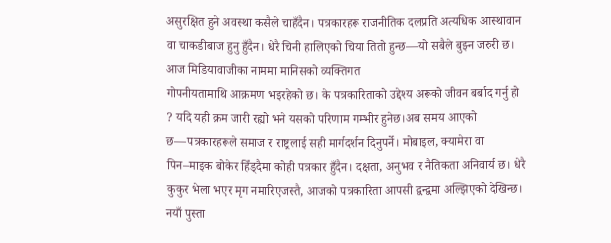असुरक्षित हुने अवस्था कसैले चाहँदैन। पत्रकारहरू राजनीतिक दलप्रति अत्यधिक आस्थावान वा चाकडीबाज हुनु हुँदैन। धेरै चिनी हालिएको चिया तितो हुन्छ—यो सबैले बुझ्न जरुरी छ।
आज मिडियावाजीका नाममा मानिसको व्यक्तिगत
गोपनीयतामाथि आक्रमण भइरहेको छ। के पत्रकारिताको उद्देश्य अरूको जीवन बर्बाद गर्नु हो ? यदि यही क्रम जारी रह्यो भने यसको परिणाम गम्भीर हुनेछ।अब समय आएको छ—पत्रकारहरूले समाज र राष्ट्रलाई सही मार्गदर्शन दिनुपर्ने। मोबाइल, क्यामेरा वा पिन–माइक बोकेर हिँड्दैमा कोही पत्रकार हुँदैन। दक्षता, अनुभव र नैतिकता अनिवार्य छ। धेरै कुकुर भेला भएर मृग नमारिएजस्तै, आजको पत्रकारिता आपसी द्वन्द्वमा अल्झिएको देखिन्छ।
नयाँ पुस्ता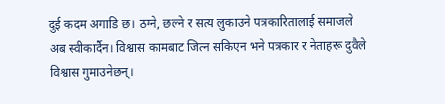दुई कदम अगाडि छ। ठग्ने, छल्ने र सत्य लुकाउने पत्रकारितालाई समाजले अब स्वीकार्दैन। विश्वास कामबाट जित्न सकिएन भने पत्रकार र नेताहरू दुवैले विश्वास गुमाउनेछन्।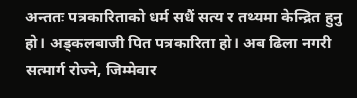अन्ततः पत्रकारिताको धर्म सधैं सत्य र तथ्यमा केन्द्रित हुनु हो। अड्कलबाजी पित पत्रकारिता हो। अब ढिला नगरी सत्मार्ग रोज्ने, जिम्मेवार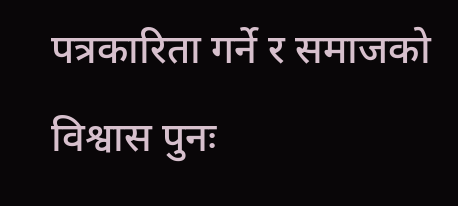पत्रकारिता गर्ने र समाजको विश्वास पुनः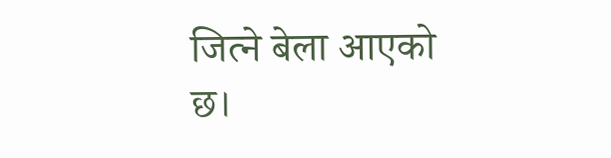जित्ने बेला आएको छ।